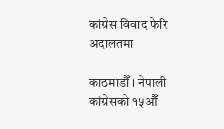कांग्रेस विवाद फेरि अदालतमा

काठमाडौँ । नेपाली कांग्रेसको १५औँ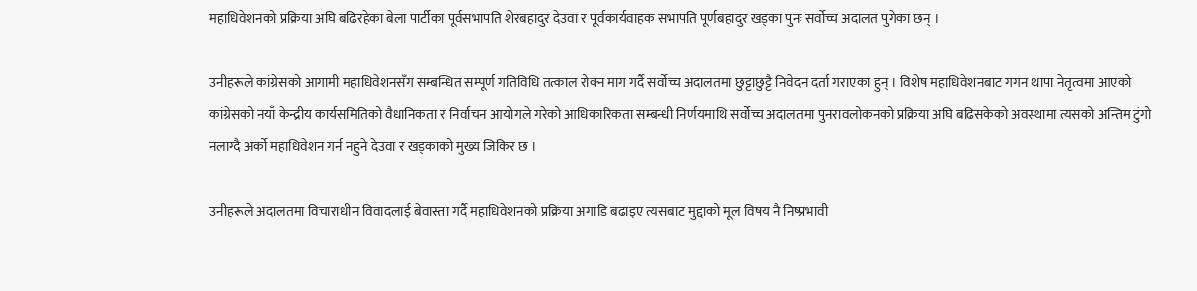महाधिवेशनको प्रक्रिया अघि बढिरहेका बेला पार्टीका पूर्वसभापति शेरबहादुर देउवा र पूर्वकार्यवाहक सभापति पूर्णबहादुर खड्का पुनः सर्वोच्च अदालत पुगेका छन् ।

उनीहरूले कांग्रेसको आगामी महाधिवेशनसँग सम्बन्धित सम्पूर्ण गतिविधि तत्काल रोक्न माग गर्दै सर्वोच्च अदालतमा छुट्टाछुट्टै निवेदन दर्ता गराएका हुन् । विशेष महाधिवेशनबाट गगन थापा नेतृत्वमा आएको कांग्रेसको नयाँ केन्द्रीय कार्यसमितिको वैधानिकता र निर्वाचन आयोगले गरेको आधिकारिकता सम्बन्धी निर्णयमाथि सर्वोच्च अदालतमा पुनरावलोकनको प्रक्रिया अघि बढिसकेको अवस्थामा त्यसको अन्तिम टुंगो नलाग्दै अर्को महाधिवेशन गर्न नहुने देउवा र खड्काको मुख्य जिकिर छ ।

उनीहरूले अदालतमा विचाराधीन विवादलाई बेवास्ता गर्दै महाधिवेशनको प्रक्रिया अगाडि बढाइए त्यसबाट मुद्दाको मूल विषय नै निष्प्रभावी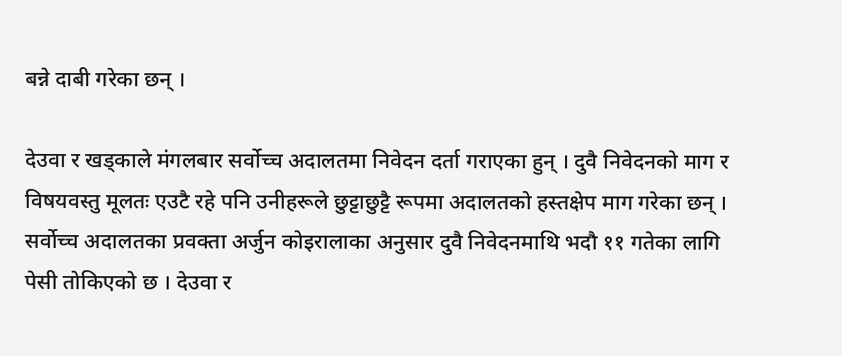बन्ने दाबी गरेका छन् ।

देउवा र खड्काले मंगलबार सर्वोच्च अदालतमा निवेदन दर्ता गराएका हुन् । दुवै निवेदनको माग र विषयवस्तु मूलतः एउटै रहे पनि उनीहरूले छुट्टाछुट्टै रूपमा अदालतको हस्तक्षेप माग गरेका छन् । सर्वोच्च अदालतका प्रवक्ता अर्जुन कोइरालाका अनुसार दुवै निवेदनमाथि भदौ ११ गतेका लागि पेसी तोकिएको छ । देउवा र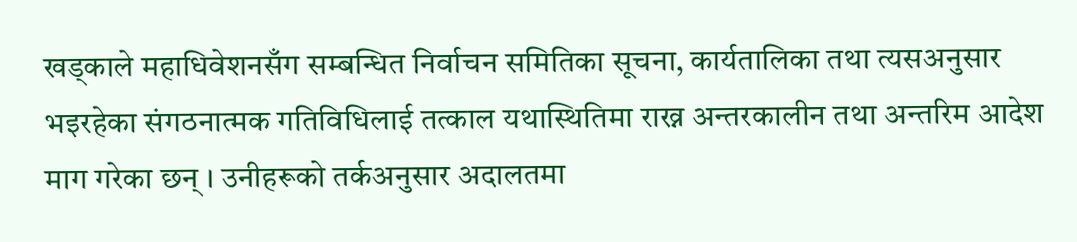खड्काले महाधिवेशनसँग सम्बन्धित निर्वाचन समितिका सूचना, कार्यतालिका तथा त्यसअनुसार भइरहेका संगठनात्मक गतिविधिलाई तत्काल यथास्थितिमा राख्न अन्तरकालीन तथा अन्तरिम आदेश माग गरेका छन् । उनीहरूको तर्कअनुसार अदालतमा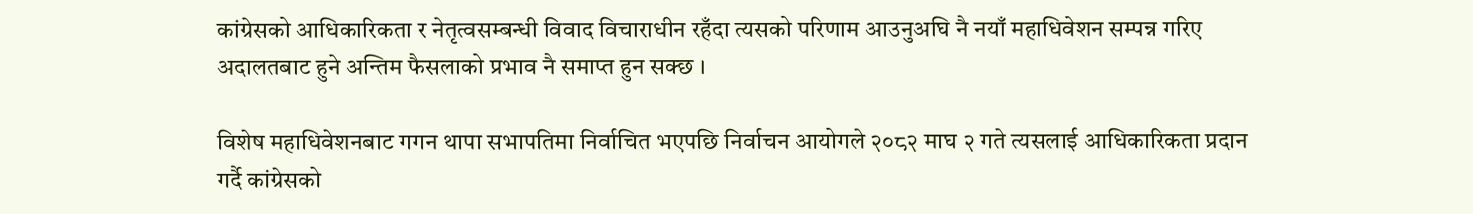कांग्रेसको आधिकारिकता र नेतृत्वसम्बन्धी विवाद विचाराधीन रहँदा त्यसको परिणाम आउनुअघि नै नयाँ महाधिवेशन सम्पन्न गरिए अदालतबाट हुने अन्तिम फैसलाको प्रभाव नै समाप्त हुन सक्छ ।

विशेष महाधिवेशनबाट गगन थापा सभापतिमा निर्वाचित भएपछि निर्वाचन आयोगले २०८२ माघ २ गते त्यसलाई आधिकारिकता प्रदान गर्दै कांग्रेसको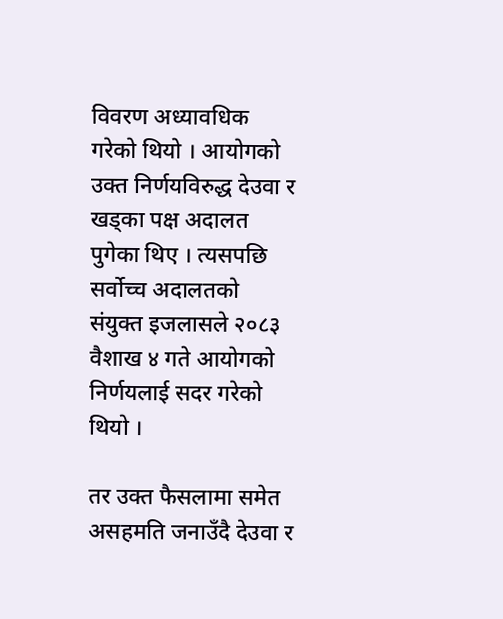विवरण अध्यावधिक गरेको थियो । आयोगको उक्त निर्णयविरुद्ध देउवा र खड्का पक्ष अदालत पुगेका थिए । त्यसपछि सर्वोच्च अदालतको संयुक्त इजलासले २०८३ वैशाख ४ गते आयोगको निर्णयलाई सदर गरेको थियो ।

तर उक्त फैसलामा समेत असहमति जनाउँदै देउवा र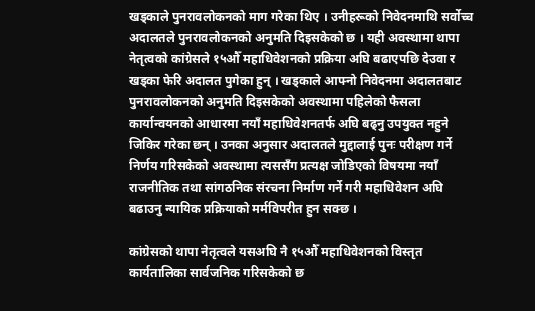खड्काले पुनरावलोकनको माग गरेका थिए । उनीहरूको निवेदनमाथि सर्वोच्च अदालतले पुनरावलोकनको अनुमति दिइसकेको छ । यही अवस्थामा थापा नेतृत्वको कांग्रेसले १५औँ महाधिवेशनको प्रक्रिया अघि बढाएपछि देउवा र खड्का फेरि अदालत पुगेका हुन् । खड्काले आफ्नो निवेदनमा अदालतबाट पुनरावलोकनको अनुमति दिइसकेको अवस्थामा पहिलेको फैसला कार्यान्वयनको आधारमा नयाँ महाधिवेशनतर्फ अघि बढ्नु उपयुक्त नहुने जिकिर गरेका छन् । उनका अनुसार अदालतले मुद्दालाई पुनः परीक्षण गर्ने निर्णय गरिसकेको अवस्थामा त्यससँग प्रत्यक्ष जोडिएको विषयमा नयाँ राजनीतिक तथा सांगठनिक संरचना निर्माण गर्ने गरी महाधिवेशन अघि बढाउनु न्यायिक प्रक्रियाको मर्मविपरीत हुन सक्छ ।

कांग्रेसको थापा नेतृत्वले यसअघि नै १५औँ महाधिवेशनको विस्तृत कार्यतालिका सार्वजनिक गरिसकेको छ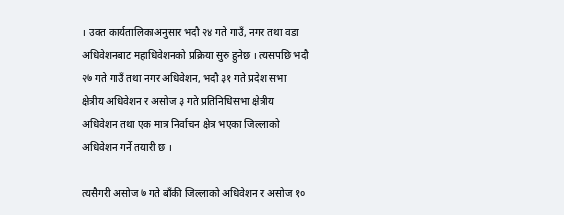। उक्त कार्यतालिकाअनुसार भदौ २४ गते गाउँ, नगर तथा वडा अधिवेशनबाट महाधिवेशनको प्रक्रिया सुरु हुनेछ । त्यसपछि भदौ २७ गते गाउँ तथा नगर अधिवेशन, भदौ ३१ गते प्रदेश सभा क्षेत्रीय अधिवेशन र असोज ३ गते प्रतिनिधिसभा क्षेत्रीय अधिवेशन तथा एक मात्र निर्वाचन क्षेत्र भएका जिल्लाको अधिवेशन गर्ने तयारी छ ।

त्यसैगरी असोज ७ गते बाँकी जिल्लाको अधिवेशन र असोज १०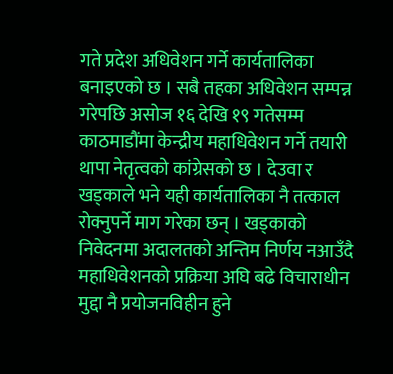गते प्रदेश अधिवेशन गर्ने कार्यतालिका बनाइएको छ । सबै तहका अधिवेशन सम्पन्न गरेपछि असोज १६ देखि १९ गतेसम्म काठमाडौंमा केन्द्रीय महाधिवेशन गर्ने तयारी थापा नेतृत्वको कांग्रेसको छ । देउवा र खड्काले भने यही कार्यतालिका नै तत्काल रोक्नुपर्ने माग गरेका छन् । खड्काको निवेदनमा अदालतको अन्तिम निर्णय नआउँदै महाधिवेशनको प्रक्रिया अघि बढे विचाराधीन मुद्दा नै प्रयोजनविहीन हुने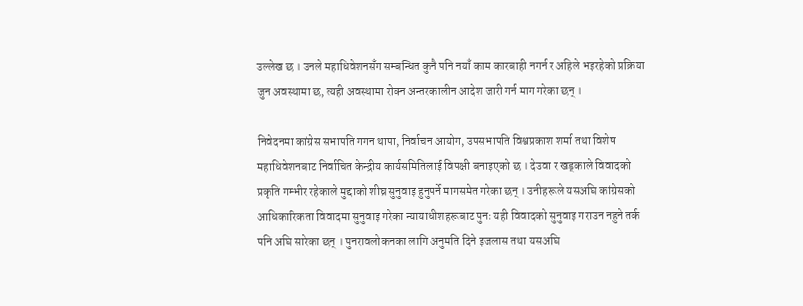उल्लेख छ । उनले महाधिवेशनसँग सम्बन्धित कुनै पनि नयाँ काम कारबाही नगर्न र अहिले भइरहेको प्रक्रिया जुन अवस्थामा छ, त्यही अवस्थामा रोक्न अन्तरकालीन आदेश जारी गर्न माग गरेका छन् ।

निवेदनमा कांग्रेस सभापति गगन थापा, निर्वाचन आयोग, उपसभापति विश्वप्रकाश शर्मा तथा विशेष महाधिवेशनबाट निर्वाचित केन्द्रीय कार्यसमितिलाई विपक्षी बनाइएको छ । देउवा र खड्काले विवादको प्रकृति गम्भीर रहेकाले मुद्दाको शीघ्र सुनुवाइ हुनुपर्ने मागसमेत गरेका छन् । उनीहरूले यसअघि कांग्रेसको आधिकारिकता विवादमा सुनुवाइ गरेका न्यायाधीशहरूबाट पुनः यही विवादको सुनुवाइ गराउन नहुने तर्क पनि अघि सारेका छन् । पुनरावलोकनका लागि अनुमति दिने इजलास तथा यसअघि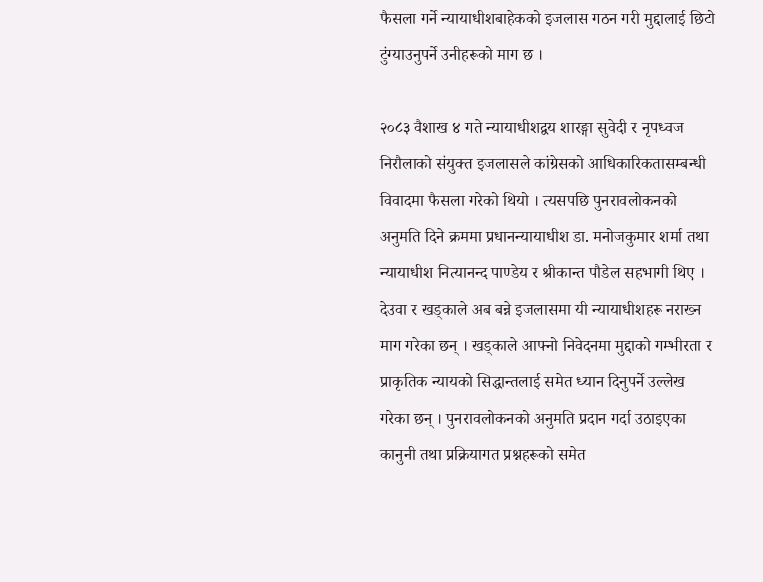फैसला गर्ने न्यायाधीशबाहेकको इजलास गठन गरी मुद्दालाई छिटो टुंग्याउनुपर्ने उनीहरूको माग छ ।

२०८३ वैशाख ४ गते न्यायाधीशद्वय शारङ्गा सुवेदी र नृपध्वज निरौलाको संयुक्त इजलासले कांग्रेसको आधिकारिकतासम्बन्धी विवादमा फैसला गरेको थियो । त्यसपछि पुनरावलोकनको अनुमति दिने क्रममा प्रधानन्यायाधीश डा. मनोजकुमार शर्मा तथा न्यायाधीश नित्यानन्द पाण्डेय र श्रीकान्त पौडेल सहभागी थिए । देउवा र खड्काले अब बन्ने इजलासमा यी न्यायाधीशहरू नराख्न माग गरेका छन् । खड्काले आफ्नो निवेदनमा मुद्दाको गम्भीरता र प्राकृतिक न्यायको सिद्धान्तलाई समेत ध्यान दिनुपर्ने उल्लेख गरेका छन् । पुनरावलोकनको अनुमति प्रदान गर्दा उठाइएका कानुनी तथा प्रक्रियागत प्रश्नहरूको समेत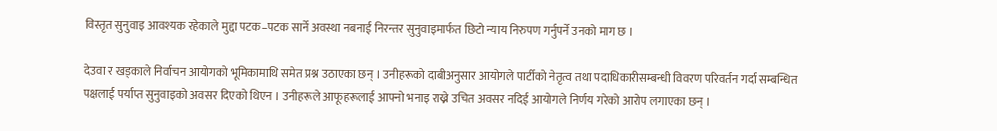विस्तृत सुनुवाइ आवश्यक रहेकाले मुद्दा पटक–पटक सार्ने अवस्था नबनाई निरन्तर सुनुवाइमार्फत छिटो न्याय निरुपण गर्नुपर्ने उनको माग छ ।

देउवा र खड्काले निर्वाचन आयोगको भूमिकामाथि समेत प्रश्न उठाएका छन् । उनीहरूको दाबीअनुसार आयोगले पार्टीको नेतृत्व तथा पदाधिकारीसम्बन्धी विवरण परिवर्तन गर्दा सम्बन्धित पक्षलाई पर्याप्त सुनुवाइको अवसर दिएको थिएन । उनीहरूले आफूहरूलाई आफ्नो भनाइ राख्ने उचित अवसर नदिई आयोगले निर्णय गरेको आरोप लगाएका छन् ।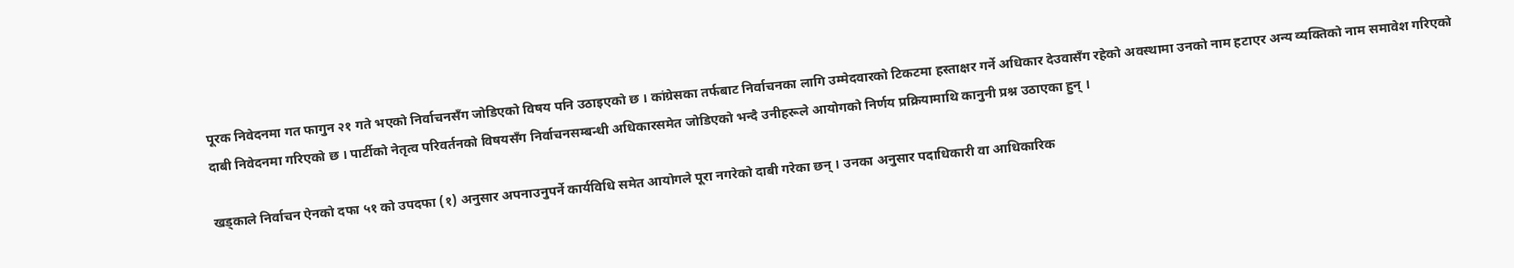पूरक निवेदनमा गत फागुन २१ गते भएको निर्वाचनसँग जोडिएको विषय पनि उठाइएको छ । कांग्रेसका तर्फबाट निर्वाचनका लागि उम्मेदवारको टिकटमा हस्ताक्षर गर्ने अधिकार देउवासँग रहेको अवस्थामा उनको नाम हटाएर अन्य व्यक्तिको नाम समावेश गरिएको दाबी निवेदनमा गरिएको छ । पार्टीको नेतृत्व परिवर्तनको विषयसँग निर्वाचनसम्बन्धी अधिकारसमेत जोडिएको भन्दै उनीहरूले आयोगको निर्णय प्रक्रियामाथि कानुनी प्रश्न उठाएका हुन् ।

खड्काले निर्वाचन ऐनको दफा ५१ को उपदफा (१) अनुसार अपनाउनुपर्ने कार्यविधि समेत आयोगले पूरा नगरेको दाबी गरेका छन् । उनका अनुसार पदाधिकारी वा आधिकारिक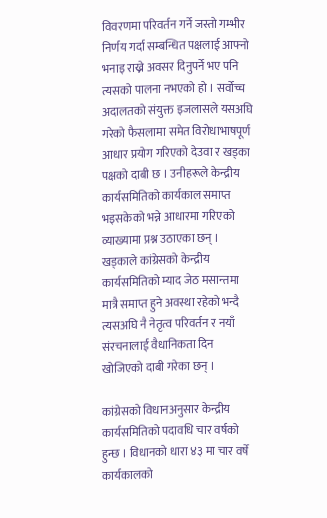विवरणमा परिवर्तन गर्ने जस्तो गम्भीर निर्णय गर्दा सम्बन्धित पक्षलाई आफ्नो भनाइ राख्ने अवसर दिनुपर्ने भए पनि त्यसको पालना नभएको हो । सर्वोच्च अदालतको संयुक्त इजलासले यसअघि गरेको फैसलामा समेत विरोधाभाषपूर्ण आधार प्रयोग गरिएको देउवा र खड्का पक्षको दाबी छ । उनीहरूले केन्द्रीय कार्यसमितिको कार्यकाल समाप्त भइसकेको भन्ने आधारमा गरिएको व्याख्यामा प्रश्न उठाएका छन् । खड्काले कांग्रेसको केन्द्रीय कार्यसमितिको म्याद जेठ मसान्तमा मात्रै समाप्त हुने अवस्था रहेको भन्दै त्यसअघि नै नेतृत्व परिवर्तन र नयाँ संरचनालाई वैधानिकता दिन खोजिएको दाबी गरेका छन् ।

कांग्रेसको विधानअनुसार केन्द्रीय कार्यसमितिको पदावधि चार वर्षको हुन्छ । विधानको धारा ४३ मा चार वर्षे कार्यकालको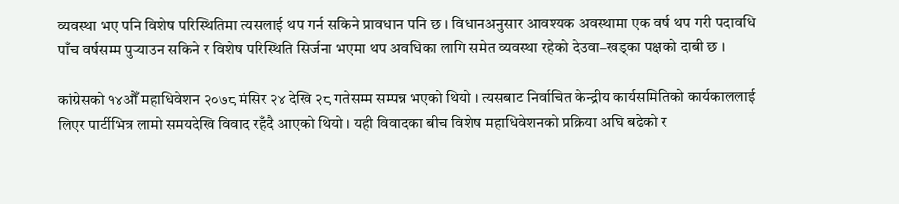व्यवस्था भए पनि विशेष परिस्थितिमा त्यसलाई थप गर्न सकिने प्रावधान पनि छ । विधानअनुसार आवश्यक अवस्थामा एक वर्ष थप गरी पदावधि पाँच वर्षसम्म पुर्‍याउन सकिने र विशेष परिस्थिति सिर्जना भएमा थप अवधिका लागि समेत व्यवस्था रहेको देउवा–खड्का पक्षको दाबी छ ।

कांग्रेसको १४औँ महाधिवेशन २०७८ मंसिर २४ देखि २८ गतेसम्म सम्पन्न भएको थियो । त्यसबाट निर्वाचित केन्द्रीय कार्यसमितिको कार्यकाललाई लिएर पार्टीभित्र लामो समयदेखि विवाद रहँदै आएको थियो । यही विवादका बीच विशेष महाधिवेशनको प्रक्रिया अघि बढेको र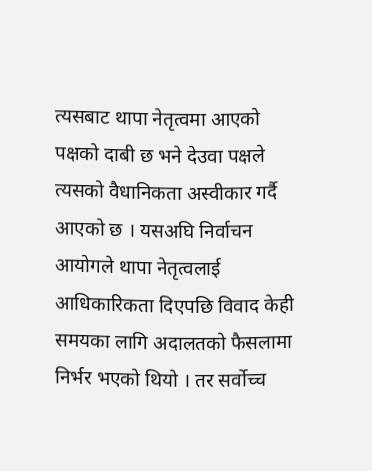त्यसबाट थापा नेतृत्वमा आएको पक्षको दाबी छ भने देउवा पक्षले त्यसको वैधानिकता अस्वीकार गर्दै आएको छ । यसअघि निर्वाचन आयोगले थापा नेतृत्वलाई आधिकारिकता दिएपछि विवाद केही समयका लागि अदालतको फैसलामा निर्भर भएको थियो । तर सर्वोच्च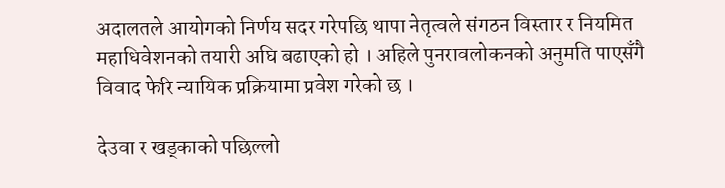अदालतले आयोगको निर्णय सदर गरेपछि थापा नेतृत्वले संगठन विस्तार र नियमित महाधिवेशनको तयारी अघि बढाएको हो । अहिले पुनरावलोकनको अनुमति पाएसँगै विवाद फेरि न्यायिक प्रक्रियामा प्रवेश गरेको छ ।

देउवा र खड्काको पछिल्लो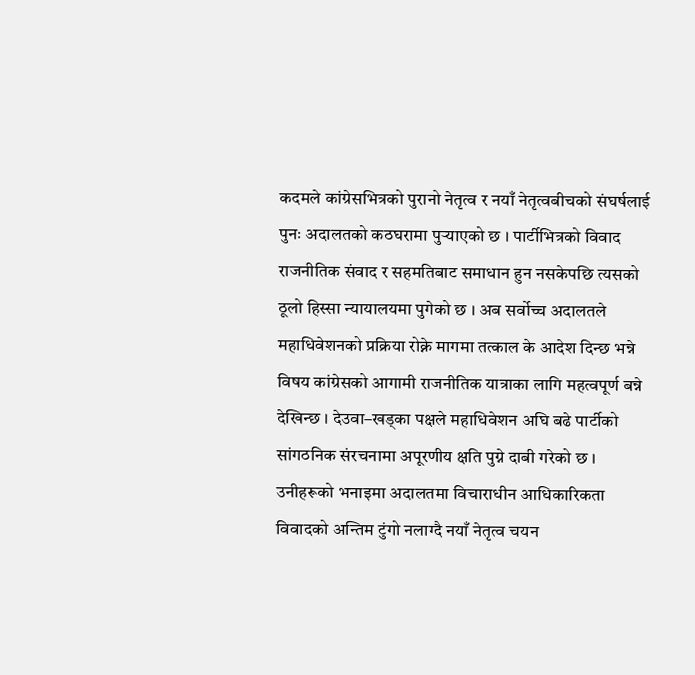कदमले कांग्रेसभित्रको पुरानो नेतृत्व र नयाँ नेतृत्वबीचको संघर्षलाई पुनः अदालतको कठघरामा पुर्‍याएको छ । पार्टीभित्रको विवाद राजनीतिक संवाद र सहमतिबाट समाधान हुन नसकेपछि त्यसको ठूलो हिस्सा न्यायालयमा पुगेको छ । अब सर्वोच्च अदालतले महाधिवेशनको प्रक्रिया रोक्ने मागमा तत्काल के आदेश दिन्छ भन्ने विषय कांग्रेसको आगामी राजनीतिक यात्राका लागि महत्वपूर्ण बन्ने देखिन्छ । देउवा–खड्का पक्षले महाधिवेशन अघि बढे पार्टीको सांगठनिक संरचनामा अपूरणीय क्षति पुग्ने दाबी गरेको छ । उनीहरूको भनाइमा अदालतमा विचाराधीन आधिकारिकता विवादको अन्तिम टुंगो नलाग्दै नयाँ नेतृत्व चयन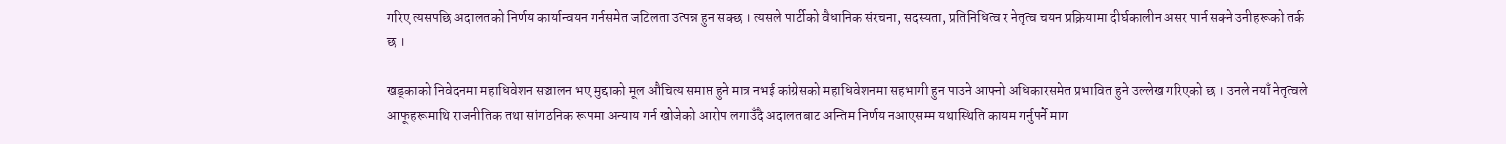गरिए त्यसपछि अदालतको निर्णय कार्यान्वयन गर्नसमेत जटिलता उत्पन्न हुन सक्छ । त्यसले पार्टीको वैधानिक संरचना, सदस्यता, प्रतिनिधित्व र नेतृत्व चयन प्रक्रियामा दीर्घकालीन असर पार्न सक्ने उनीहरूको तर्क छ ।

खड्काको निवेदनमा महाधिवेशन सञ्चालन भए मुद्दाको मूल औचित्य समाप्त हुने मात्र नभई कांग्रेसको महाधिवेशनमा सहभागी हुन पाउने आफ्नो अधिकारसमेत प्रभावित हुने उल्लेख गरिएको छ । उनले नयाँ नेतृत्वले आफूहरूमाथि राजनीतिक तथा सांगठनिक रूपमा अन्याय गर्न खोजेको आरोप लगाउँदै अदालतबाट अन्तिम निर्णय नआएसम्म यथास्थिति कायम गर्नुपर्ने माग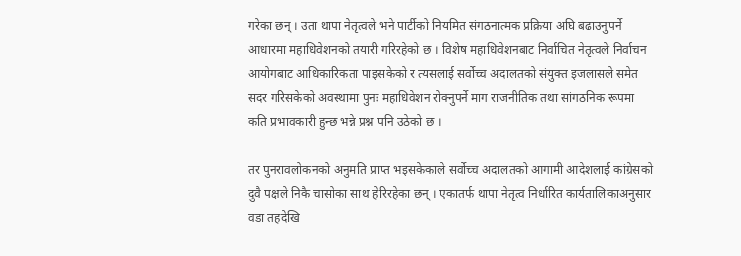गरेका छन् । उता थापा नेतृत्वले भने पार्टीको नियमित संगठनात्मक प्रक्रिया अघि बढाउनुपर्ने आधारमा महाधिवेशनको तयारी गरिरहेको छ । विशेष महाधिवेशनबाट निर्वाचित नेतृत्वले निर्वाचन आयोगबाट आधिकारिकता पाइसकेको र त्यसलाई सर्वोच्च अदालतको संयुक्त इजलासले समेत सदर गरिसकेको अवस्थामा पुनः महाधिवेशन रोक्नुपर्ने माग राजनीतिक तथा सांगठनिक रूपमा कति प्रभावकारी हुन्छ भन्ने प्रश्न पनि उठेको छ ।

तर पुनरावलोकनको अनुमति प्राप्त भइसकेकाले सर्वोच्च अदालतको आगामी आदेशलाई कांग्रेसको दुवै पक्षले निकै चासोका साथ हेरिरहेका छन् । एकातर्फ थापा नेतृत्व निर्धारित कार्यतालिकाअनुसार वडा तहदेखि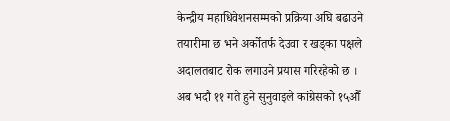केन्द्रीय महाधिवेशनसम्मको प्रक्रिया अघि बढाउने तयारीमा छ भने अर्कोतर्फ देउवा र खड्का पक्षले अदालतबाट रोक लगाउने प्रयास गरिरहेको छ । अब भदौ ११ गते हुने सुनुवाइले कांग्रेसको १५औँ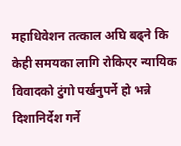महाधिवेशन तत्काल अघि बढ्ने कि केही समयका लागि रोकिएर न्यायिक विवादको टुंगो पर्खनुपर्ने हो भन्ने दिशानिर्देश गर्ने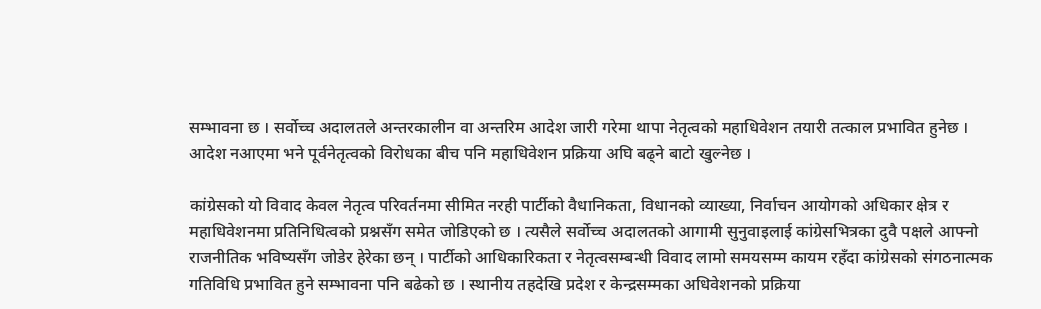सम्भावना छ । सर्वोच्च अदालतले अन्तरकालीन वा अन्तरिम आदेश जारी गरेमा थापा नेतृत्वको महाधिवेशन तयारी तत्काल प्रभावित हुनेछ । आदेश नआएमा भने पूर्वनेतृत्वको विरोधका बीच पनि महाधिवेशन प्रक्रिया अघि बढ्ने बाटो खुल्नेछ ।

कांग्रेसको यो विवाद केवल नेतृत्व परिवर्तनमा सीमित नरही पार्टीको वैधानिकता, विधानको व्याख्या, निर्वाचन आयोगको अधिकार क्षेत्र र महाधिवेशनमा प्रतिनिधित्वको प्रश्नसँग समेत जोडिएको छ । त्यसैले सर्वोच्च अदालतको आगामी सुनुवाइलाई कांग्रेसभित्रका दुवै पक्षले आफ्नो राजनीतिक भविष्यसँग जोडेर हेरेका छन् । पार्टीको आधिकारिकता र नेतृत्वसम्बन्धी विवाद लामो समयसम्म कायम रहँदा कांग्रेसको संगठनात्मक गतिविधि प्रभावित हुने सम्भावना पनि बढेको छ । स्थानीय तहदेखि प्रदेश र केन्द्रसम्मका अधिवेशनको प्रक्रिया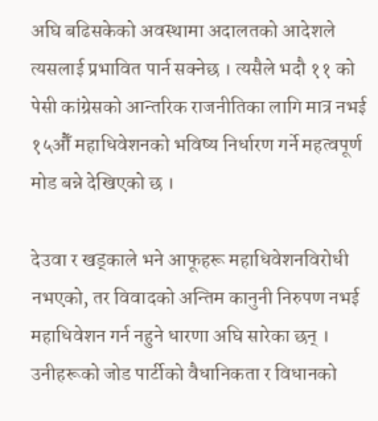अघि बढिसकेको अवस्थामा अदालतको आदेशले त्यसलाई प्रभावित पार्न सक्नेछ । त्यसैले भदौ ११ को पेसी कांग्रेसको आन्तरिक राजनीतिका लागि मात्र नभई १५औँ महाधिवेशनको भविष्य निर्धारण गर्ने महत्वपूर्ण मोड बन्ने देखिएको छ ।

देउवा र खड्काले भने आफूहरू महाधिवेशनविरोधी नभएको, तर विवादको अन्तिम कानुनी निरुपण नभई महाधिवेशन गर्न नहुने धारणा अघि सारेका छन् । उनीहरूको जोड पार्टीको वैधानिकता र विधानको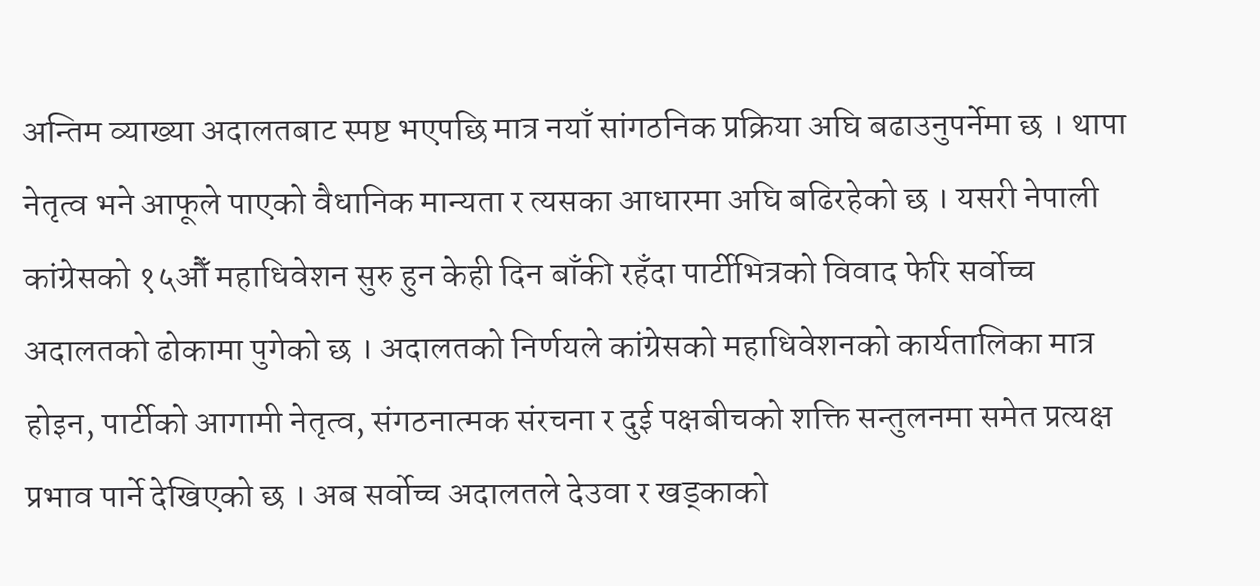अन्तिम व्याख्या अदालतबाट स्पष्ट भएपछि मात्र नयाँ सांगठनिक प्रक्रिया अघि बढाउनुपर्नेमा छ । थापा नेतृत्व भने आफूले पाएको वैधानिक मान्यता र त्यसका आधारमा अघि बढिरहेको छ । यसरी नेपाली कांग्रेसको १५औँ महाधिवेशन सुरु हुन केही दिन बाँकी रहँदा पार्टीभित्रको विवाद फेरि सर्वोच्च अदालतको ढोकामा पुगेको छ । अदालतको निर्णयले कांग्रेसको महाधिवेशनको कार्यतालिका मात्र होइन, पार्टीको आगामी नेतृत्व, संगठनात्मक संरचना र दुई पक्षबीचको शक्ति सन्तुलनमा समेत प्रत्यक्ष प्रभाव पार्ने देखिएको छ । अब सर्वोच्च अदालतले देउवा र खड्काको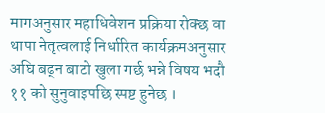मागअनुसार महाधिवेशन प्रक्रिया रोक्छ वा थापा नेतृत्वलाई निर्धारित कार्यक्रमअनुसार अघि बढ्न बाटो खुला गर्छ भन्ने विषय भदौ ११ को सुनुवाइपछि स्पष्ट हुनेछ ।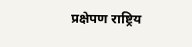प्रक्षेपण राष्ट्रिय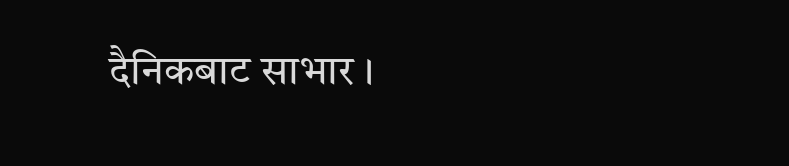दैनिकबाट साभार ।